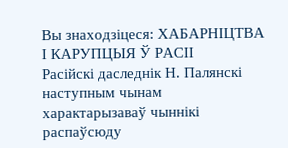Вы знаходзіцеся: ХАБАРНІЦТВА І КАРУПЦЫЯ Ў РАСІІ
Расійскі даследнік Н. Палянскі наступным чынам характарызаваў чыннікі распаўсюду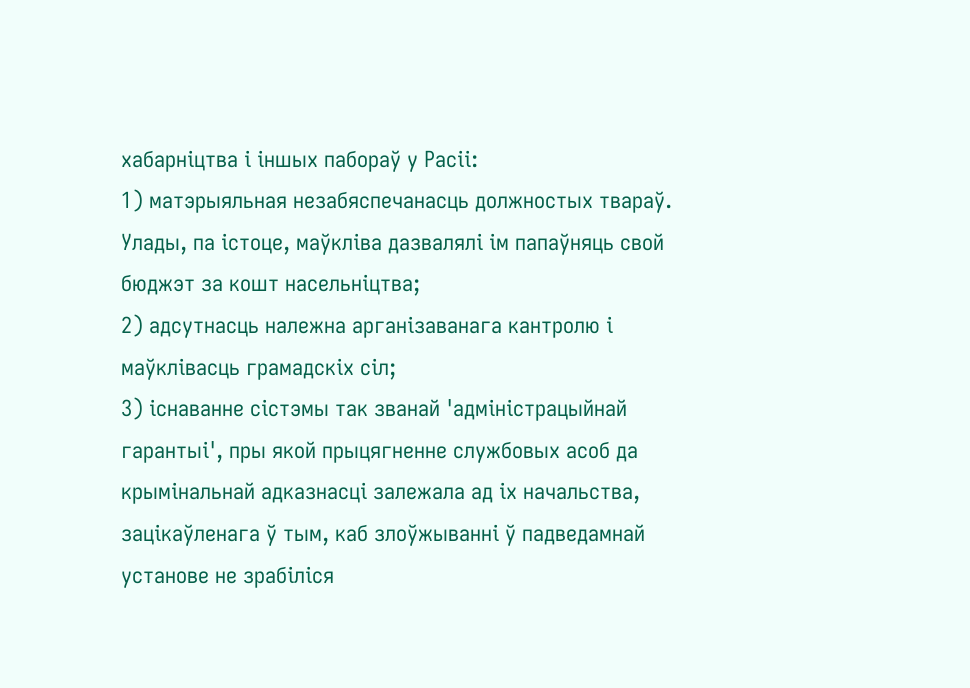хабарніцтва і іншых пабораў у Расіі:
1) матэрыяльная незабяспечанасць должностых твараў. Улады, па істоце, маўкліва дазвалялі ім папаўняць свой бюджэт за кошт насельніцтва;
2) адсутнасць належна арганізаванага кантролю і маўклівасць грамадскіх сіл;
3) існаванне сістэмы так званай 'адміністрацыйнай гарантыі', пры якой прыцягненне службовых асоб да крымінальнай адказнасці залежала ад іх начальства, зацікаўленага ў тым, каб злоўжыванні ў падведамнай установе не зрабіліся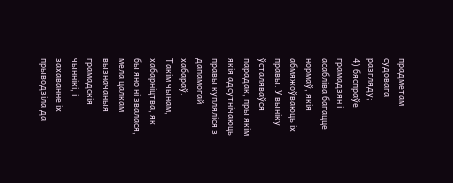прадметам судовага разгляду;
4) бяспраўе грамадзян і асабліва багацце нормаў, якія абмяжоўваюць іх правы. У выніку ўсталяваўся парадак, пры якім якія адсутнічаюць правы купляліся з дапамогай хабараў.
Такім чынам, хабарніцтва, як бы яно ні звалася, мела цалкам вызначаныя грамадскія чыннікі, і захаванне іх прыводзіла да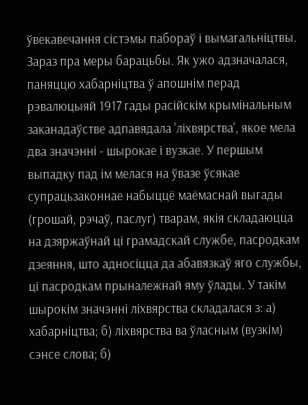ўвекавечання сістэмы пабораў і вымагальніцтвы.
Зараз пра меры барацьбы. Як ужо адзначалася, паняццю хабарніцтва ў апошнім перад рэвалюцыяй 1917 гады расійскім крымінальным заканадаўстве адпавядала 'ліхвярства', якое мела два значэнні - шырокае і вузкае. У першым выпадку пад ім мелася на ўвазе ўсякае супрацьзаконнае набыццё маёмаснай выгады (грошай, рэчаў, паслуг) тварам, якія складаюцца на дзяржаўнай ці грамадскай службе, пасродкам дзеяння, што адносіцца да абавязкаў яго службы, ці пасродкам прыналежнай яму ўлады. У такім шырокім значэнні ліхвярства складалася з: а) хабарніцтва; б) ліхвярства ва ўласным (вузкім) сэнсе слова; б)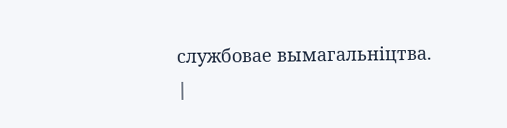службовае вымагальніцтва.
|